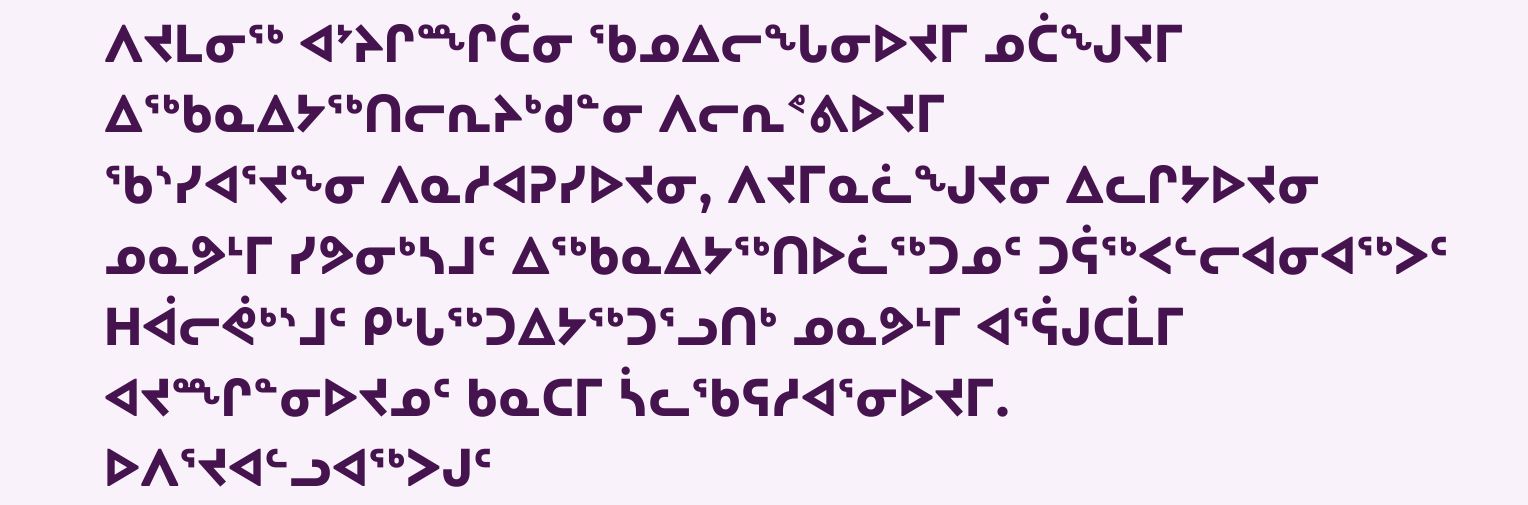ᐱᔪᒪᓂᖅ ᐊᔾᔨᒋᙱᑖᓂ ᖃᓄᐃᓕᖓᓂᐅᔪᒥ ᓄᑖᖑᔪᒥ ᐃᖅᑲᓇᐃᔭᖅᑎᓕᕆᔨᒃᑯᓐᓂ ᐱᓕᕆᕝᕕᐅᔪᒥ
ᖃᔅᓯᐊᕐᔪᖕᓂ ᐱᓇᓱᐊᕈᓯᐅᔪᓂ, ᐱᔪᒥᓇᓛᖑᔪᓂ ᐃᓚᒋᔭᐅᔪᓂ ᓄᓇᕗᒻᒥ ᓯᕗᓂᒃᓴᒧᑦ ᐃᖅᑲᓇᐃᔭᖅᑎᐅᓛᖅᑐᓄᑦ ᑐᕌᖅᐸᓪᓕᐊᓂᐊᖅᐳᑦ ᕼᐋᓕᕚᒃᔅᒧᑦ ᑭᒡᒐᖅᑐᐃᔭᖅᑐᕐᓗᑎᒃ ᓄᓇᕗᒻᒥ ᐊᕐᕌᒍᑕᒫᒥ ᐊᔪᙱᓐᓂᐅᔪᓄᑦ ᑲᓇᑕᒥ ᓵᓚᖃᕋᓱᐊᕐᓂᐅᔪᒥ.
ᐅᐱᕐᔪᐊᓪᓗᐊᖅᐳᒍᑦ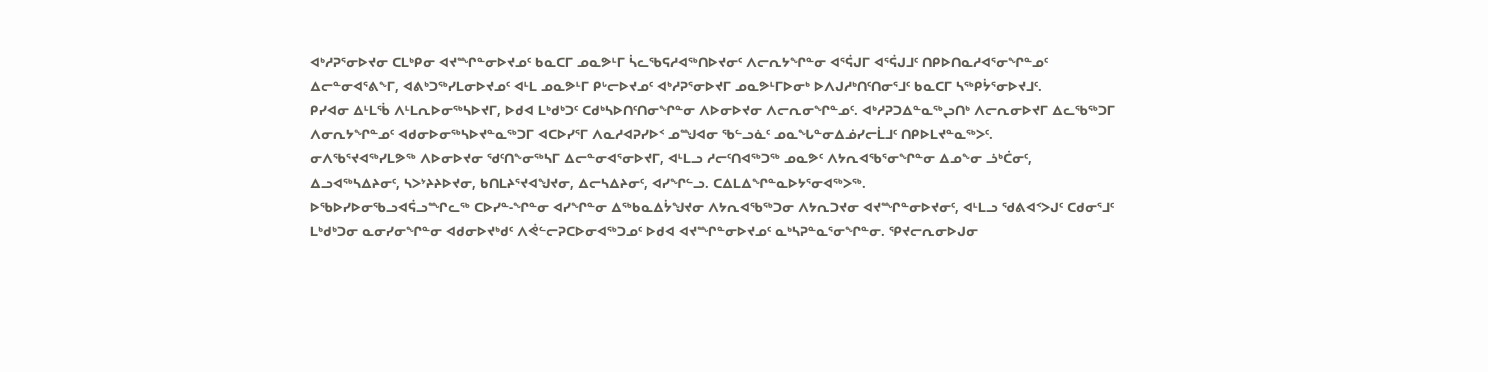ᐊᒃᓱᕈᕐᓂᐅᔪᓂ ᑕᒪᒃᑭᓂ ᐊᔪᙱᓐᓂᐅᔪᓄᑦ ᑲᓇᑕᒥ ᓄᓇᕗᒻᒥ ᓵᓚᖃᕋᓱᐊᖅᑎᐅᔪᓂᑦ ᐱᓕᕆᔭᖏᓐᓂ ᐊᕐᕌᒍᒥ ᐊᕐᕌᒍᒧᑦ ᑎᑭᐅᑎᓇᓱᐊᕐᓂᖏᓐᓄᑦ ᐃᓕᓐᓂᐊᕐᕕᖕᒥ, ᐊᕕᒃᑐᖅᓯᒪᓂᐅᔪᓄᑦ ᐊᒻᒪ ᓄᓇᕗᒻᒥ ᑭᒡᓕᐅᔪᓄᑦ ᐊᒃᓱᕈᕐᓂᐅᔪᒥ ᓄᓇᕗᒻᒥᐅᓂᒃ ᐅᐱᒍᓱᒃᑎᑦᑎᓂᕐᒧᑦ ᑲᓇᑕᒥ ᓴᖅᑭᔮᕐᓂᐅᔪᒧᑦ.
ᑭᓯᐊᓂ ᐃᒻᒪᖄ ᐱᒻᒪᕆᐅᓂᖅᓴᐅᔪᒥ, ᐅᑯᐊ ᒪᒃᑯᒃᑐᑦ ᑕᑯᒃᓴᐅᑎᑦᑎᓂᖏᓐᓂ ᐱᐅᓂᐅᔪᓂ ᐱᓕᕆᓂᖏᓐᓄᑦ. ᐊᒃᓱᕈᑐᐃᓐᓇᖅᖢᑎᒃ ᐱᓕᕆᓂᐅᔪᒥ ᐃᓚᖃᖅᑐᒥ ᐱᓂᕆᔭᖏᓐᓄᑦ ᐊᑯᓂᐅᓂᖅᓴᐅᔪᓐᓇᖅᑐᒥ ᐊᑕᐅᓯᕐᒥ ᐱᓇᓱᐊᕈᓯᐅᑉ ᓄᙳᐊᓂ ᖃᓪᓗᓈᑦ ᓄᓇᖓᓐᓂᐃᓅᓯᓕᒫᒧᑦ ᑎᑭᐅᒪᔪᓐᓇᖅᐳᑦ.
ᓂᐱᖃᕐᔪᐊᖅᓯᒪᕗᖅ ᐱᐅᓂᐅᔪᓂ ᖁᑦᑎᖕᓂᖅᓴᒥ ᐃᓕᓐᓂᐊᕐᓂᐅᔪᒥ, ᐊᒻᒪᓗ ᓱᓕᑦᑎᐊᖅᑐᖅ ᓄᓇᕗᑦ ᐱᔭᕆᐊᖃᕐᓂᖏᓐᓂ ᐃᓄᖕᓂ ᓘᒃᑖᓂᑦ, ᐃᓗᐊᖅᓴᐃᔨᓂᑦ, ᓴᐳᔾᔨᔨᐅᔪᓂ, ᑲᑎᒪᔨᕐᔪᐊᖑᔪᓂ, ᐃᓕᓴᐃᔨᓂᑦ, ᐊᓯᖏᓪᓗ. ᑕᐃᒪᐃᖏᓐᓇᐅᔭᕐᓂᐊᖅᐳᖅ.
ᐅᖃᐅᓯᐅᓂᖃᓗᐊᕌᓗᙱᓚᖅ ᑕᐅᓯᓐ-ᖏᓐᓂ ᐊᓯᖏᓐᓂ ᐃᖅᑲᓇᐃᔮᖑᔪᓂ ᐱᔭᕆᐊᖃᖅᑐᓂ ᐱᔭᕆᑐᔪᓂ ᐊᔪᙱᓐᓂᐅᔪᓂᑦ, ᐊᒻᒪᓗ ᖁᕕᐊᑉᐳᒍᑦ ᑕᑯᓂᕐᒧᑦ ᒪᒃᑯᒃᑐᓂ ᓇᓂᓯᓂᖏᓐᓂ ᐊᑯᓂᐅᔪᒃᑯᑦ ᐱᕚᓪᓕᕈᑕᐅᓂᐊᖅᑐᓄᑦ ᐅᑯᐊ ᐊᔪᙱᓐᓂᐅᔪᓄᑦ ᓇᒃᓴᕈᓐᓇᕐᓂᖏᓐᓂ. ᕿᔪᓕᕆᓂᐅᒍᓂ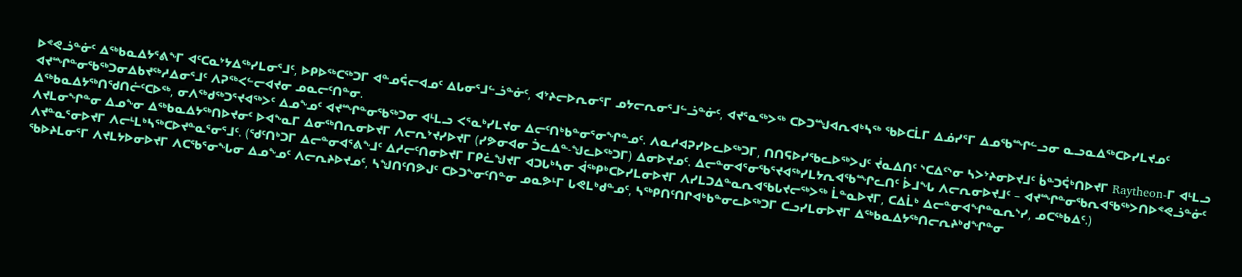ᐅᕝᕙᓘᓐᓃᑦ ᐃᖅᑲᓇᐃᔭᕐᕕᖕᒥ ᐊᑦᑕᓇᔾᔭᐃᖅᓯᒪᓂᕐᒧᑦ, ᐅᑭᐅᖅᑕᖅᑐᒥ ᐊᓐᓄᕌᓕᐊᓄᑦ ᐃᒐᓂᕐᒧᓪᓘᓐᓃᑦ, ᐊᔾᔨᓕᐅᕆᓂᕐᒥ ᓄᔭᓕᕆᓂᕐᒧᓪᓘᓐᓃᑦ, ᐊᔪᕐᓇᖅᐳᖅ ᑕᐅᑐᙳᐊᕆᐊᒃᓴᖅ ᖃᐅᑕᒫᒥ ᐃᓅᓯᕐᒥ ᐃᓄᖃᙱᓪᓗᓂ ᓇᓗᓇᐃᖅᑕᐅᓯᒪᔪᓄᑦ ᐊᔪᙱᓐᓂᖃᖅᑐᓂᐃᑲᔪᖅᓱᐃᓂᕐᒧᑦ ᐱᕈᖅᐸᓪᓕᐊᔪᓂ ᓄᓇᓕᑦᑎᓐᓂ.
ᐃᖅᑲᓇᐃᔭᖅᑎᖁᑎᓖᑦᑕᐅᖅ, ᓂᐱᖅᑯᖅᑐᕐᔪᐊᖅᐳᑦ ᐃᓄᖕᓄᑦ ᐊᔪᙱᓐᓂᖃᖅᑐᓂ ᐊᒻᒪᓗ ᐸᕐᓇᒃᓯᒪᔪᓂ ᐃᓕᑦᑎᒃᑲᓐᓂᕐᓂᖏᓐᓄᑦ. ᐱᓇᓱᐊᕈᓯᐅᓚᐅᖅᑐᒥ, ᑎᑎᕋᐅᓯᖃᓚᐅᖅᐳᒍᑦ ᔫᓇᐃᑎᑦ ᔅᑕᐃᑦᔅᓂ ᓴᐳᔾᔨᓂᐅᔪᒧᑦ ᑳᓐᑐᕌᒃᑎᐅᔪᒥ Raytheon-ᒥ ᐊᒻᒪᓗ ᐱᔪᒪᓂᖏᓐᓂ ᐃᓄᖕᓂ ᐃᖅᑲᓇᐃᔭᖅᑎᐅᔪᓂᑦ ᐅᐊᖕᓇᒥ ᐃᓂᖅᑎᕆᓂᐅᔪᒥ ᐱᓕᕆᔾᔪᓯᐅᔪᒥ (ᓯᕗᓂᐊᓂ ᑑᓚᐃᓐ-ᖑᓚᐅᖅᑐᒥ) ᐃᓂᐅᔪᓄᑦ. ᐃᓕᓐᓂᐊᕐᓂᖃᕐᔪᐊᖅᓯᒪᔭᕆᐊᖃᙱᓚᑎᑦ ᐆᒧᖓ ᐱᓕᕆᓂᐅᔪᒧᑦ – ᐊᔪᙱᓐᓂᖃᕆᐊᖃᖅᐳᑎᐅᕝᕙᓘᓐᓃᑦ ᐱᔪᓐᓇᕐᓂᐅᔪᒥ ᐱᓕᒻᒪᒃᓴᖅᑕᐅᔪᓐᓇᕐᓂᕐᒧᑦ. (ᖁᑦᑎᒃᑐᒥ ᐃᓕᓐᓂᐊᕐᕕᖕᒧᑦ ᐃᓱᓕᑦᑎᓂᐅᔪᒥ ᒥᑭᓛᖑᔪᒥ ᐊᑐᒐᒃᓴᓂ ᐋᖅᑭᒃᑕᐅᓯᒪᓂᐅᔪᒥ ᐱᓯᒪᑐᐃᓐᓇᕆᐊᖃᒐᔪᓕᖅᐳᖅ ᒫᓐᓇᐅᔪᒥ, ᑕᐃᒫᒃ ᐃᓕᓐᓂᐊᖏᓐᓇᕆᔅᓯ, ᓄᑕᖅᑲᐃᑦ.)
ᖃᐅᔨᒪᓂᕐᒥ ᐱᔪᒪᔭᐅᓂᐅᔪᒥ ᐱᑕᖃᕐᓂᖓᓂ ᐃᓄᖕᓄᑦ ᐱᓕᕆᔨᐅᔪᓄᑦ, ᓴᖑᑎᑦᑎᕗᒍᑦ ᑕᐅᑐᖕᓂᑦᑎᓐᓂ ᓄᓇᕗᒻᒥ ᒐᕙᒪᒃᑯᓐᓄᑦ, ᓴᖅᑭᑎᑦᑎᒋᐊᒃᑲᓐᓂᓚᐅᖅᑐᒥ ᑕᓗᓯᒪᓂᐅᔪᒥ ᐃᖅᑲᓇᐃᔭᖅᑎᓕᕆᔨᒃᑯᖏᓐᓂ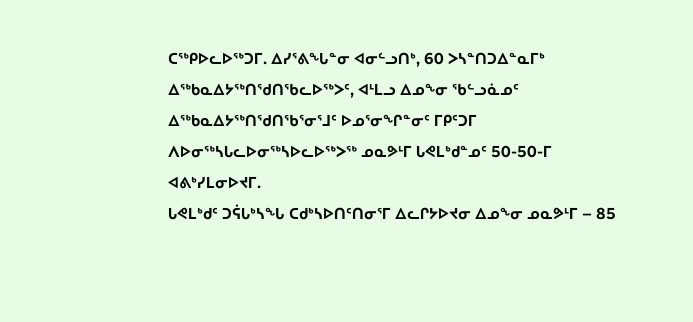ᑕᖅᑭᐅᓚᐅᖅᑐᒥ. ᐃᓯᕐᕕᖓᓐᓂ ᐊᓂᓪᓗᑎᒃ, 60 ᐳᓴᓐᑎᑐᐃᓐᓇᒥᒃ ᐃᖅᑲᓇᐃᔭᖅᑎᖁᑎᖃᓚᐅᖅᐳᑦ, ᐊᒻᒪᓗ ᐃᓄᖕᓂ ᖃᓪᓗᓈᓄᑦ ᐃᖅᑲᓇᐃᔭᖅᑎᖁᑎᖃᕐᓂᕐᒧᑦ ᐅᓄᕐᓂᖏᓐᓂᑦ ᒥᑭᑦᑐᒥ ᐱᐅᓂᖅᓴᒐᓚᐅᓂᖅᓴᐅᓚᐅᖅᐳᖅ ᓄᓇᕗᒻᒥ ᒐᕙᒪᒃᑯᓐᓄᑦ 50-50-ᒥ ᐊᕕᒃᓯᒪᓂᐅᔪᒥ.
ᒐᕙᒪᒃᑯᑦ ᑐᕌᒐᒃᓴᖓ ᑕᑯᒃᓴᐅᑎᑦᑎᓂᕐᒥ ᐃᓚᒋᔭᐅᔪᓂ ᐃᓄᖕᓂ ᓄᓇᕗᒻᒥ – 85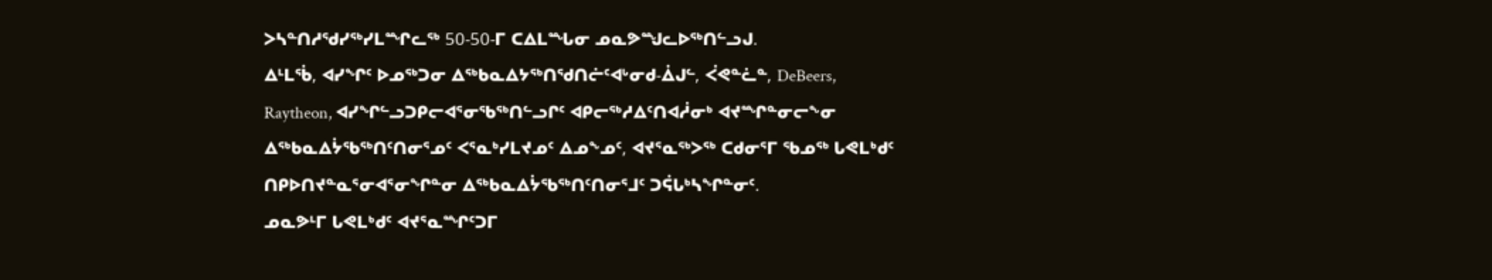ᐳᓴᓐᑎᓱᖁᓯᖅᓯᒪᙱᓚᖅ 50-50-ᒥ ᑕᐃᒪᙵᓂ ᓄᓇᕗᙳᓚᐅᖅᑎᓪᓗᒍ.
ᐃᒻᒪᖄ, ᐊᓯᖏᑦ ᐅᓄᖅᑐᓂ ᐃᖅᑲᓇᐃᔭᖅᑎᖁᑎᓖᑦᐊᒡᓂᑯ-ᐄᒍᓪ, ᐹᕙᓐᓛᓐ, DeBeers, Raytheon, ᐊᓯᖏᓪᓗᑐᑭᓕᐊᕐᓂᖃᖅᑎᓪᓗᒋᑦ ᐊᑭᓕᖅᓱᐃᑦᑎᐊᓲᓂᒃ ᐊᔪᙱᓐᓂᓕᖕᓂ ᐃᖅᑲᓇᐃᔮᖃᖅᑎᑦᑎᓂᕐᓄᑦ ᐸᕐᓇᒃᓯᒪᔪᓄᑦ ᐃᓄᖕᓄᑦ, ᐊᔪᕐᓇᖅᐳᖅ ᑕᑯᓂᕐᒥ ᖃᓄᖅ ᒐᕙᒪᒃᑯᑦ ᑎᑭᐅᑎᔪᓐᓇᕐᓂᐊᕐᓂᖏᓐᓂ ᐃᖅᑲᓇᐃᔮᖃᖅᑎᑦᑎᓂᕐᒧᑦ ᑐᕌᒐᒃᓴᖏᓐᓂᑦ.
ᓄᓇᕗᒻᒥ ᒐᕙᒪᒃᑯᑦ ᐊᔪᕐᓇᙱᑦᑐᒥ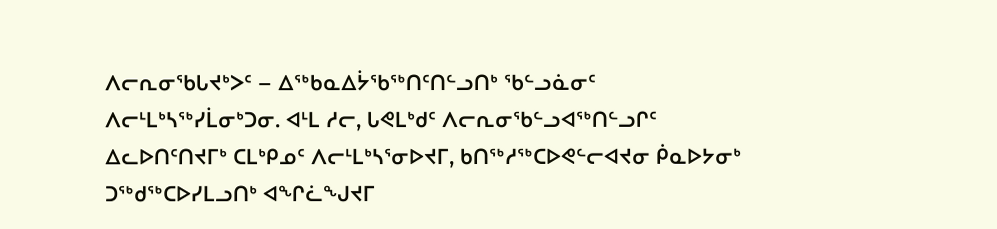ᐱᓕᕆᓂᖃᒐᔪᒃᐳᑦ – ᐃᖅᑲᓇᐃᔮᖃᖅᑎᑦᑎᓪᓗᑎᒃ ᖃᓪᓗᓈᓂᑦ ᐱᓕᒻᒪᒃᓴᖅᓯᒫᓂᒃᑐᓂ. ᐊᒻᒪ ᓱᓕ, ᒐᕙᒪᒃᑯᑦ ᐱᓕᕆᓂᖃᓪᓗᐊᖅᑎᓪᓗᒋᑦ ᐃᓚᐅᑎᑦᑎᔪᒥᒃ ᑕᒪᒃᑭᓄᑦ ᐱᓕᒻᒪᒃᓴᕐᓂᐅᔪᒥ, ᑲᑎᖅᓱᖅᑕᐅᕙᓪᓕᐊᔪᓂ ᑮᓇᐅᔭᓂᒃ ᑐᖅᑯᖅᑕᐅᓯᒪᓗᑎᒃ ᐊᖏᓛᖑᔪᒥ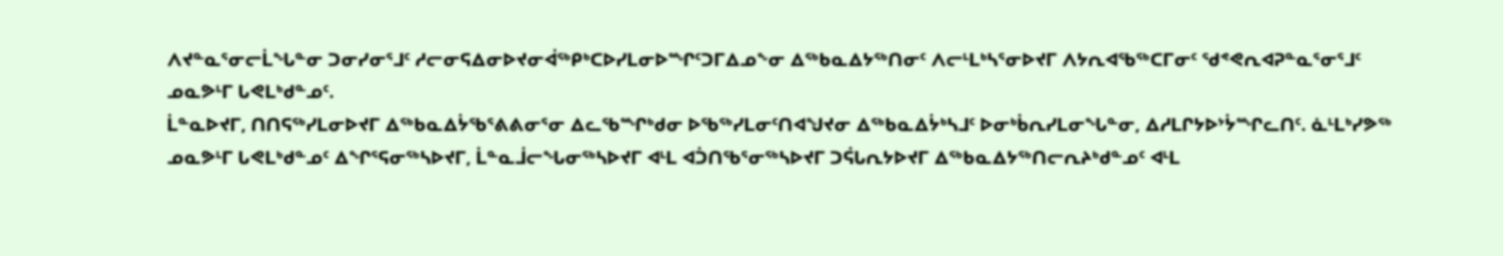ᐱᔪᓐᓇᕐᓂᓕᒫᖓᓐᓂ ᑐᓂᓯᓂᕐᒧᑦ ᓱᓕᓂᕋᐃᓂᐅᔪᓂᐋᖅᑭᒃᑕᐅᓯᒪᓂᐅᙱᑦᑐᒥᐃᓄᖕᓂ ᐃᖅᑲᓇᐃᔭᖅᑎᓂᑦ ᐱᓕᒻᒪᒃᓴᕐᓂᐅᔪᒥ ᐱᔭᕆᐊᖃᖅᑕᒥᓂᑦ ᖁᕝᕙᕆᐊᕈᓐᓇᕐᓂᕐᒧᑦ ᓄᓇᕗᒻᒥ ᒐᕙᒪᒃᑯᓐᓄᑦ.
ᒫᓐᓇᐅᔪᒥ, ᑎᑎᕋᖅᓯᒪᓂᐅᔪᒥ ᐃᖅᑲᓇᐃᔮᖃᕐᕕᕕᓂᕐᓂ ᐃᓚᖃᙱᒃᑯᓂ ᐅᖃᖅᓯᒪᓂᑦᑎᐊᖑᔪᓂ ᐃᖅᑲᓇᐃᔮᒃᓴᒧᑦ ᐅᓂᒃᑳᕆᓯᒪᓂᖓᓐᓂ, ᐃᓱᒪᒋᔭᐅᔾᔮᙱᓚᑎᑦ. ᓈᒻᒪᒃᓯᕗᖅ ᓄᓇᕗᒻᒥ ᒐᕙᒪᒃᑯᓐᓄᑦ ᐃᖏᕐᕋᓂᖅᓴᐅᔪᒥ, ᒫᓐᓇᒨᓕᖓᓂᖅᓴᐅᔪᒥ ᐊᒻᒪ ᐊᑑᑎᖃᕐᓂᖅᓴᐅᔪᒥ ᑐᕌᒐᕆᔭᐅᔪᒥ ᐃᖅᑲᓇᐃᔭᖅᑎᓕᕆᔨᒃᑯᓐᓄᑦ ᐊᒻᒪ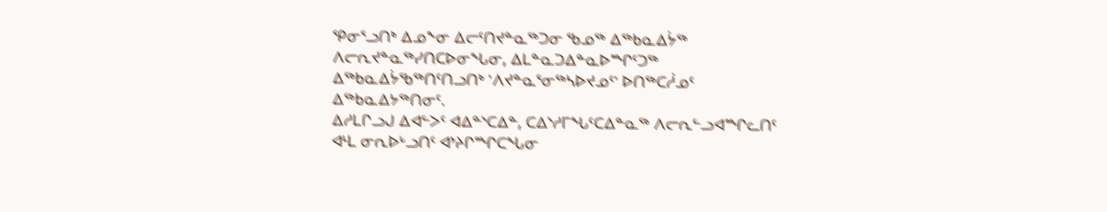ᕿᓂᕐᓗᑎᒃ ᐃᓄᖕᓂ ᐃᓕᑦᑎᔪᓐᓇᖅᑐᓂ ᖃᓄᖅ ᐃᖅᑲᓇᐃᔮᖅ ᐱᓕᕆᔪᓐᓇᖅᓯᑎᑕᐅᓂᖓᓂ, ᐃᒪᓐᓇᑐᐃᓐᓇᐅᙱᑦᑐᖅ ᐃᖅᑲᓇᐃᔮᖃᖅᑎᑦᑎᓗᑎᒃ 'ᐱᔪᓐᓇᕐᓂᖅᓴᐅᔪᓄᑦ' ᐅᑎᖅᑕᓲᓄᑦ ᐃᖅᑲᓇᐃᔭᖅᑎᓂᑦ.
ᐃᓱᒪᒋᓗᒍ ᐃᐊᓪᐳᑦ ᐊᐃᓐᔅᑕᐃᓐ, ᑕᐃᔅᓱᒥᖓᑦᑕᐃᓐᓇᖅ ᐱᓕᕆᓪᓗᐊᙱᓚᑎᑦ ᐊᒻᒪ ᓂᕆᐅᒡᓗᑎᑦ ᐊᔾᔨᒋᙱᑕᖓᓂ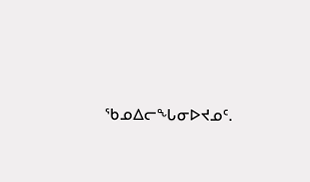ᖃᓄᐃᓕᖓᓂᐅᔪᓄᑦ.